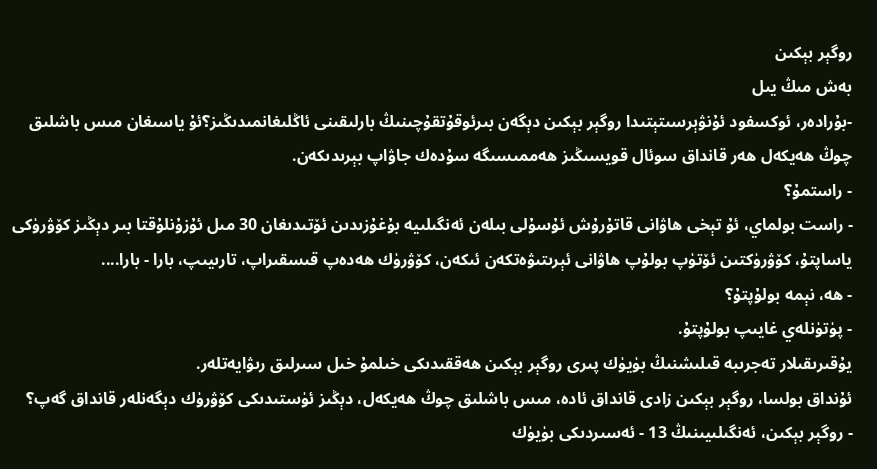روگېر بېكىن
بەش مىڭ يىل
-بۇرادەر، ئوكسفود ئۇنۋېرسىتېتىدا روگېر بېكىن دېگەن بىرئوقۇتقۇچىنىڭ بارلىقىنى ئاڭلىغانمىدىڭىز؟ئۇ ياسىغان مىس باشلىق چوڭ ھەيكەل ھەر قانداق سوئال قويسىڭىز ھەممىسىگە سۇدەك جاۋاپ بېرىدىكەن.
- راستمۇ؟
- راست بولماي، ئۇ تېخى ھاۋانى قاتۇرۇش ئۇسۇلى بىلەن ئەنگىلىيە بۇغۇزىدىن ئۆتىدىغان 30 مىل ئۇزۇنلۇقتا بىر دېڭىز كۆۋرۈكى ياساپتۇ، كۆۋرۈكتىن ئۆتۈپ بولۇپ ھاۋانى ئېرىتىۋەتكەن ئىكەن، كۆۋرۈك ھەدەپ قىسقىراپ، تارىيىپ، بارا - بارا....
- ھە، نېمە بولۇپتۇ؟
- پۈتۈنلەي غايىپ بولۇپتۇ.
يۇقىرىقىلار تەجرىبە قىلىشنىڭ بۈيۈك پىرى روگېر بېكىن ھەققىدىكى خىلمۇ خىل سىرلىق رىۋايەتلەر.
ئۇنداق بولسا، روگېر بېكىن زادى قانداق ئادە، مىس باشلىق چوڭ ھەيكەل، دېڭىز ئۈستىدىكى كۆۋرۈك دېگەنلەر قانداق گەپ؟
- روگېر بېكىن، ئەنگىلىيىنىڭ 13 - ئەسىردىكى بۈيۈك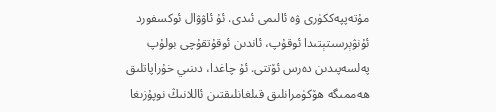مۇتەپپەككۈرى ۋە ئالىمى ئىدى. ئۇ ئاۋۋال ئوكسفورد ئۇنۋېرسىتېتىدا ئوقۇپ، ئاندىن ئوقۇتقۇچى بولۇپ پەلسەپىدىن دەرس ئۆتتى. ئۇ چاغدا، دىنىي خۇراپاتلىق ھەممىگە ھۆكۈمرانلىق قىلغانلىقتىن ئاللانىڭ نوپۇزىغا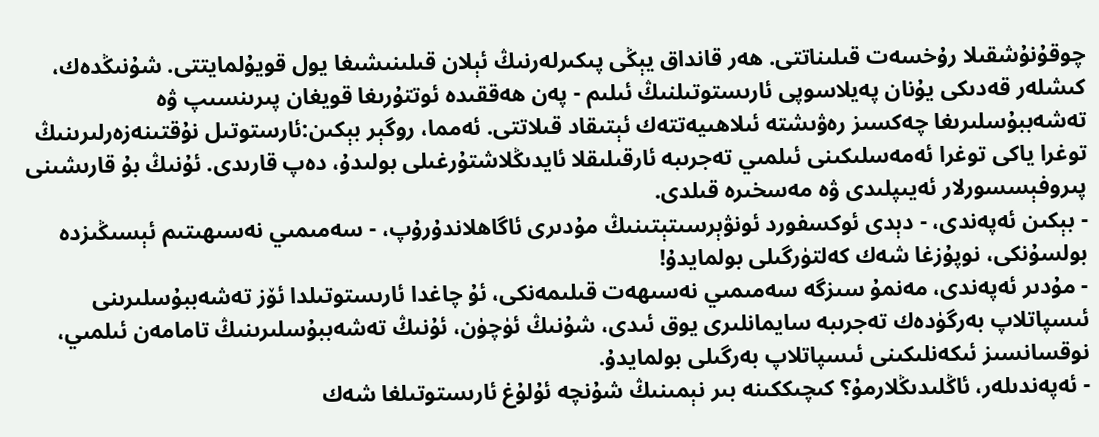چوقۇنۇشقىلا رۇخسەت قىلىناتتى. ھەر قانداق يېڭى پىكىرلەرنىڭ ئېلان قىلىنىشىغا يول قويۇلمايتتى. شۇنىڭدەك، كىشلەر قەدىكى يۇنان پەيلاسوپى ئارىستوتىلنىڭ ئىلىم - پەن ھەققىدە ئوتتۇرىغا قويغان پىرىنسىپ ۋە تەشەببۇسلىرىغا چەكسىز رەۋىشتە ئىلاھىيەتتەك ئېتىقاد قىلاتتى. ئەمما، روگېر بېكىن:ئارستوتىل نۇقتىنەزەرلىرىنىڭ توغرا ياكى توغرا ئەمەسلىكىنى ئىلمىي تەجرىبە ئارقىلىقلا ئايدىڭلاشتۇرغىلى بولىدۇ، دەپ قارىدى. ئۇنىڭ بۇ قارىشىنى پىروفېسسورلار ئەيىپلىدى ۋە مەسخىرە قىلدى.
- بېكىن ئەپەندى، - دېدى ئوكسفورد ئونۋېرسىتېتىنىڭ مۇدىرى ئاگاھلاندۇرۇپ، - سەمىمىي نەسىھىتىم ئېسىڭىزدە بولسۇنكى، نوپۇزغا شەك كەلتۈرگىلى بولمايدۇ!
- مۇدىر ئەپەندى، مەنمۇ سىزگە سەمىمىي نەسىھەت قىلىمەنكى، ئۇ چاغدا ئارىستوتىلدا ئۆز تەشەببۇسلىرىنى ئىسپاتلاپ بەرگۈدەك تەجرىبە سايمانلىرى يوق ئىدى، شۇنىڭ ئۈچۈن، ئۇنىڭ تەشەببۇسلىرىنىڭ تامامەن ئىلمىي، نوقسانسىز ئىكەنلىكىنى ئىسپاتلاپ بەرگىلى بولمايدۇ.
- ئەپەندىلەر، ئاڭلىدىڭلارمۇ؟ كىچىككىنە بىر نېمىنىڭ شۇنچە ئۇلۇغ ئارىستوتىلغا شەك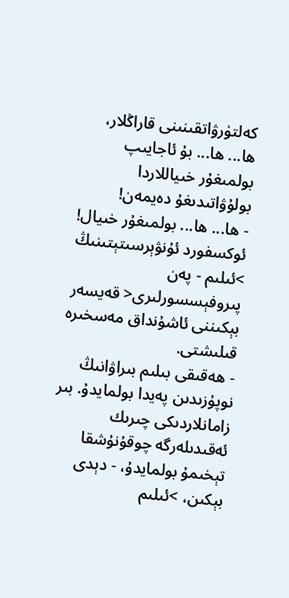كەلتۈرۋاتقىنىنى قاراڭلار، ھا... ھا... بۇ ئاجايىپ بولمىغۇر خىياللاردا بولۇۋاتىدىغۇ دەيمەن!
- ھا... ھا... بولمىغۇر خىيال!
ئوكسفورد ئۇنۋېرسىتېتىنىڭ >ئىلىم - پەن پىروفېسسورلىرى< قەيسەر بېكىننى ئاشۇنداق مەسخىرە قىلىشتى.
- ھەقىقى بىلىم بىراۋانىڭ نوپۇزىدىن پەيدا بولمايدۇ. بىر زامانلاردىكى چىرىك ئەقىدىلەرگە چوقۇنۇشقا تېخىمۇ بولمايدۇ، - دېدى بېكىن، >ئىلىم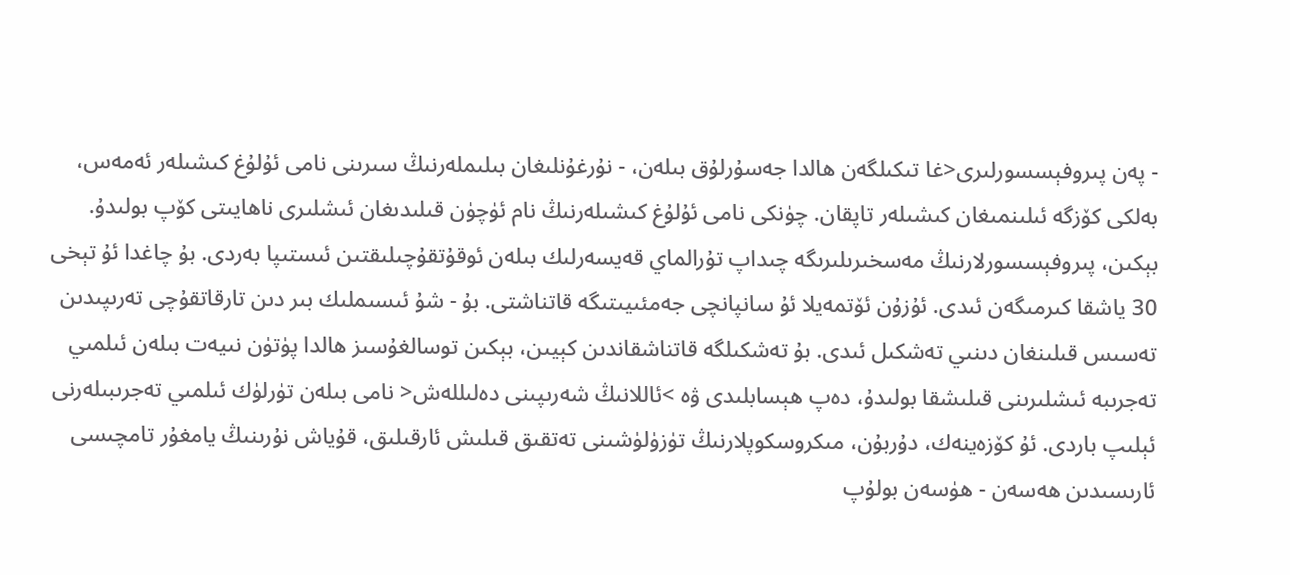- پەن پىروفېسسورلىرى<غا تىكىلگەن ھالدا جەسۇرلۇق بىلەن، - نۇرغۇنلىغان بىلىملەرنىڭ سىرىنى نامى ئۇلۇغ كىشىلەر ئەمەس، بەلكى كۆزگە ئىلىنمىغان كىشىلەر تاپقان. چۈنكى نامى ئۇلۇغ كىشىلەرنىڭ نام ئۈچۈن قىلىدىغان ئىشلىرى ناھايىتى كۆپ بولىدۇ.
بېكىن، پىروفېسسورلارنىڭ مەسخىرىلىرىگە چىداپ تۇرالماي قەيسەرلىك بىلەن ئوقۇتقۇچىلىقتىن ئىستىپا بەردى. بۇ چاغدا ئۇ تېخى 30 ياشقا كىرمىگەن ئىدى. ئۇزۇن ئۆتمەيلا ئۇ سانپانچى جەمئىيىتىگە قاتناشتى. بۇ - شۇ ئىسىملىك بىر دىن تارقاتقۇچى تەرىپىدىن تەسىس قىلىنغان دىنىي تەشكىل ئىدى. بۇ تەشكىلگە قاتناشقاندىن كېيىن، بېكىن توسالغۇسىز ھالدا پۈتۈن نىيەت بىلەن ئىلمىي تەجرىبە ئىشلىرىنى قىلىشقا بولىدۇ، دەپ ھېسابلىدى ۋە >ئاللانىڭ شەرىپىنى دەلىللەش< نامى بىلەن تۈرلۈك ئىلمىي تەجرىبىلەرنى ئېلىپ باردى. ئۇ كۆزەينەك، دۇربۇن، مىكروسكوپلارنىڭ تۈزۈلۈشىنى تەتقىق قىلىش ئارقىلىق، قۇياش نۇرىنىڭ يامغۇر تامچىسى ئارىسىدىن ھەسەن - ھۈسەن بولۇپ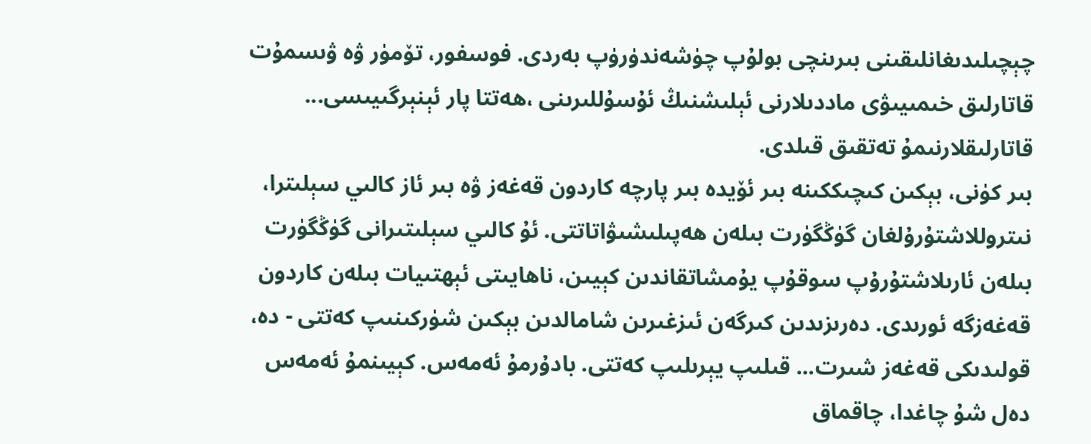چېچىلىدىغانلىقىنى بىرىنچى بولۇپ چۈشەندۈرۈپ بەردى. فوسفور، تۆمۈر ۋە ۋىسمۇت قاتارلىق خىمىيىۋى ماددىلارنى ئېلىشنىڭ ئۇسۇللىرىنى ،ھەتتا پار ئېنېرگىيىسى... قاتارلىقلارنىمۇ تەتقىق قىلدى.
بىر كۈنى، بېكىن كىچىككىنە بىر ئۆيدە بىر پارچە كاردون قەغەز ۋە بىر ئاز كالىي سېلىترا، نىتروللاشتۇرۇلغان گۈڭگۈرت بىلەن ھەپىلىشىۋاتاتتى. ئۇ كالىي سېلىتىرانى گۈڭگۈرت بىلەن ئارىلاشتۇرۇپ سوقۇپ يۇمشاتقاندىن كېيىن، ناھايىتى ئېھتىيات بىلەن كاردون قەغەزگە ئورىدى. دەرىزىدىن كىرگەن ئىزغىرىن شامالدىن بېكىن شۈركىنىپ كەتتى - دە، قولىدىكى قەغەز شىرت... قىلىپ يېرىلىپ كەتتى. بادۇرمۇ ئەمەس. كېيىنمۇ ئەمەس دەل شۇ چاغدا، چاقماق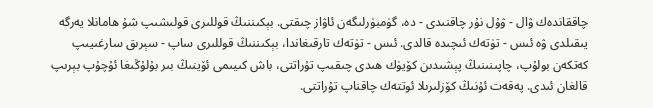چاققاندەك ۋال - ۋۇل نۇر چاقنىدى - دە، گۈمبۈرلىگەن ئاۋاز چىقتى. بېكىننىڭ قوللىرى قولىشىپ شۇ ھامانلا يەرگە يىقىلدى ۋە ئىس - تۈتەك ئىچىدە قالدى. ئىس - تۈتەك تارقىغاندا، بېكىننىڭ قوللىرى ساپ - سېرىق سارغىيىپ كەتكەن بولۇپ، چاپىنىنىڭ پېشىدىن كۆيۈك ھىدى چىقىپ تۇراتتى، باش كىيىمى ئۆينىڭ بىر بۇلۇڭىغا ئۇچۇپ بېرىپ قالغان ئىدى. پەقەت ئۇنىڭ كۆزلىرىلا ئوتتەك چاقناپ تۇراتتى.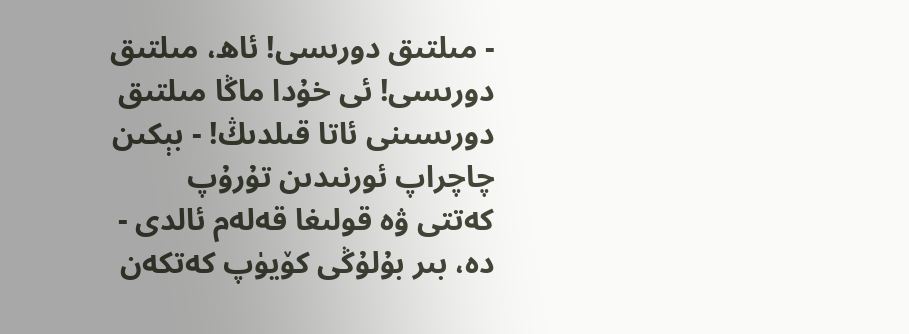- مىلتىق دورىسى! ئاھ، مىلتىق دورىسى! ئى خۇدا ماڭا مىلتىق دورىسىنى ئاتا قىلدىڭ! - بېكىن چاچراپ ئورنىدىن تۇرۇپ كەتتى ۋە قولىغا قەلەم ئالدى - دە، بىر بۇلۇڭى كۆيۈپ كەتكەن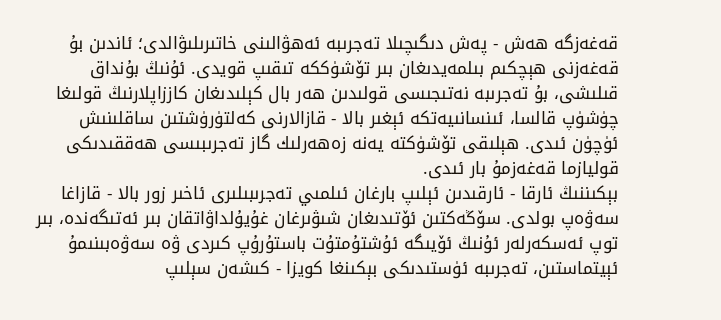قەغەزگە ھەش - پەش دىگىچىلا تەجرىبە ئەھۋالىنى خاتىرىلىۋالدى؛ ئاندىن بۇ قەغەزنى ھېچكىم بىلمەيدىغان بىر تۆشۈككە تىقىپ قويدى. ئۇنىڭ بۇنداق قىلىشى، بۇ تەجرىبە نەتىجىسى قولىدىن ھەر بال كېلىدىغان كاززاپلارنىڭ قولىغا چۈشۈپ قالسا، ئىنسانىيەتكە ئېغىر بالا - قازالارنى كەلتۈرۈشتىن ساقلىنىش ئۈچۈن ئىدى. ھېلىقى تۆشۈكتە يەنە زەھەرلىك گاز تەجرىبىسى ھەققىدىكى قوليازما قەغەزمۇ بار ئىدى.
بېكىننىڭ ئارقا - ئارقىدىن ئېلىپ بارغان ئىلمىي تەجرىبىلىرى ئاخىر زور بالا - قازاغا سەۋەپ بولدى. سۆڭەكتىن ئۆتىدىغان شىۋىرغان غۇيۇلداۋاتقان بىر ئەتىگەندە، بىر توپ ئەسكەرلەر ئۇنىڭ ئۆيىگە ئۇشتۇمتۇت باستۇرۇپ كىردى ۋە سەۋەبىنىمۇ ئېيتماستىن، تەجرىبە ئۈستىدىكى بېكىنغا كويزا - كىشەن سېلىپ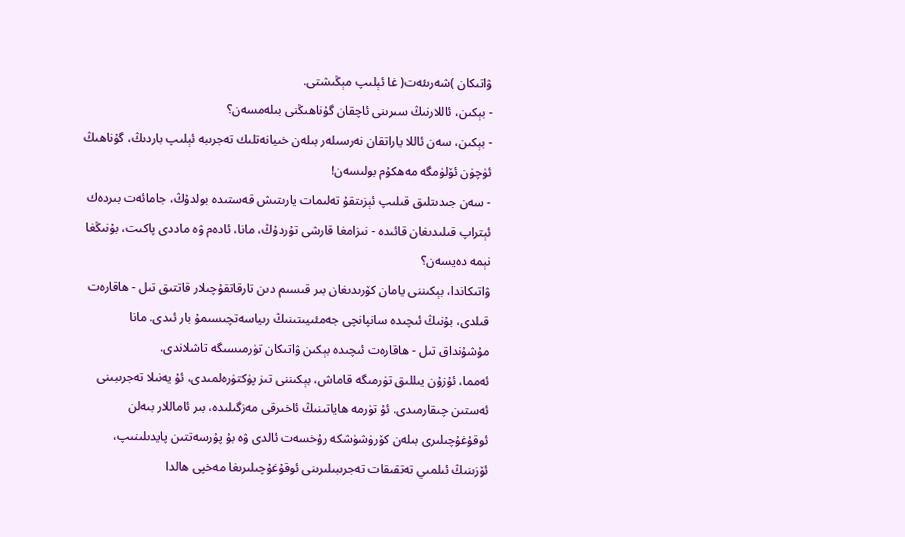ۋاتىكان )شەرىئەت( غا ئېلىپ مېڭىشتى.
- بېكىن، ئاللارنىڭ سىرىنى ئاچقان گۇناھىڭنى بىلەمسەن؟
- بېكىن، سەن ئاللا ياراتقان نەرسىلەر بىلەن خىيانەتلىك تەجرىبە ئېلىپ باردىڭ، گۇناھىڭ ئۈچۈن ئۆلۈمگە مەھكۇم بولىسەن!
- سەن جىدىتلىق قىلىپ ئېزىتقۇ تەلىمات يارىتىش قەستىدە بولدۇڭ، جامائەت بىردەك ئېتراپ قىلىدىغان قائىدە - نىزامغا قارشى تۇردۇڭ، مانا، ئادەم ۋە ماددى پاكىت، بۇنىڭغا نېمە دەيسەن؟
ۋاتىكاندا، بېكىننى يامان كۆرىدىغان بىر قىسىم دىن تارقاتقۇچىلار قاتتىق تىل - ھاقارەت قىلدى، بۇنىڭ ئىچىدە سانپانچى جەمئىيىتىنىڭ رىياسەتچىسىمۇ بار ئىدى. مانا مۇشۇنداق تىل - ھاقارەت ئىچىدە بېكىن ۋاتىكان تۈرمىسىگە تاشلاندى.
ئەمما، ئۇزۇن يىللىق تۈرمىگە قاماش، بېكىننى تىز پۈكتۈرەلمىدى، ئۇ يەنىلا تەجرىبىنى ئەستىن چىقارمىدى. ئۇ تۈرمە ھاياتىنىڭ ئاخىرقى مەزگىلىدە، بىر ئاماللار بىەلن ئوقۇغۇچىلىرى بىلەن كۆرۈشۈشكە رۇخسەت ئالدى ۋە بۇ پۇرسەتتىن پايدىلىنىپ، ئۆزىنىڭ ئىلمىي تەتقىقات تەجرىبىلىرىنى ئوقۇغۇچىلىرىغا مەخپى ھالدا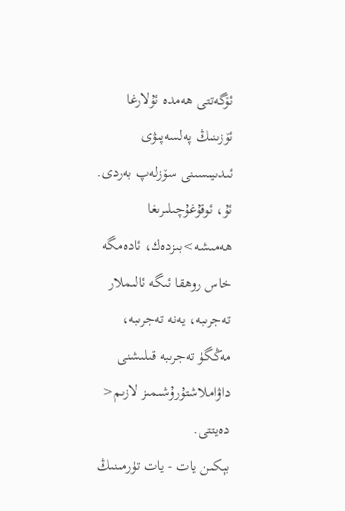ئۆگەتتى ھەمدە ئۇلارغا ئۆزىنىڭ پەلسەپىۋى ئىدىيىسىنى سۆزلەپ بەردى. ئۇ، ئوقۇغۇچىلىرىغا ھەمىشە>بىزدەك، ئادەمگە خاس روھقا ئىگە ئالىملار تەجرىبە، يەنە تەجرىبە، مەڭگۈ تەجرىبە قىلىشنى داۋاملاشتۇرۇشىمىز لازىم< دەيتتى.
بېكىن يات - يات تۈرمىنىڭ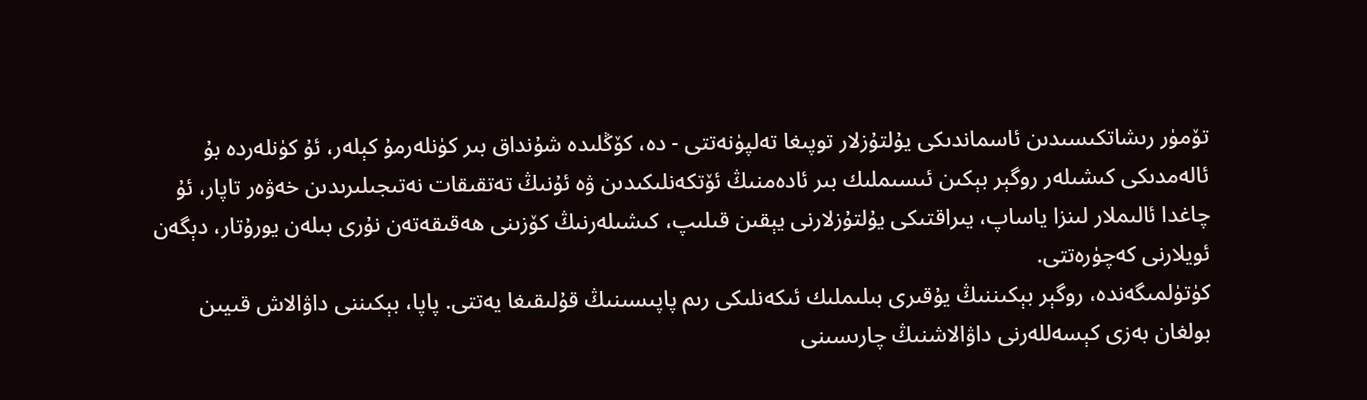تۆمۈر رىشاتكىسىدىن ئاسماندىكى يۇلتۇزلار توپىغا تەلپۈنەتتى - دە، كۆڭلىدە شۇنداق بىر كۈنلەرمۇ كېلەر، ئۇ كۈنلەردە بۇ ئالەمدىكى كىشىلەر روگېر بېكىن ئىسىملىك بىر ئادەمنىڭ ئۆتكەنلىكىدىن ۋە ئۇنىڭ تەتقىقات نەتىجىلىرىدىن خەۋەر تاپار، ئۇ چاغدا ئالىملار لىنزا ياساپ، يىراقتىكى يۇلتۇزلارنى يېقىن قىلىپ، كىشىلەرنىڭ كۆزىنى ھەقىقەتەن نۇرى بىلەن يورۇتار، دېگەن ئويلارنى كەچۈرەتتى.
كۈتۈلمىگەندە، روگېر بېكىننىڭ يۇقىرى بىلىملىك ئىكەنلىكى رىم پاپىسىنىڭ قۇلىقىغا يەتتى. پاپا، بېكىننى داۋالاش قىيىن بولغان بەزى كېسەللەرنى داۋالاشنىڭ چارىسىنى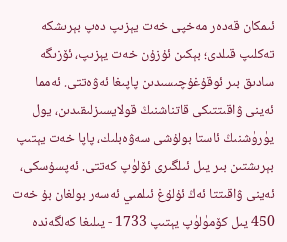ئىمكان قەدەر مەخپى خەت يېزىپ دەپ بېرىشكە تەكلىپ قىلدى؛ بېكىن ئۇزۇن خەت يېزىپ، ئۆزىگە سادىق بىر ئوقۇغۇچىسىدىن پاپىغا ئەۋەتتى. ئەمما ئەينى ۋاقىتتىكى قاتناشنىڭ قولايسىزلىقىدىن، يول يۈرۈشنىڭ ئاستا بولۇشى سەۋەبلىك، پاپا خەت يېتىپ بېرىشتىن بىر يىل ئىلگىرى ئۆلۈپ كەتتى. ئەپسۇسكى، ئەينى ۋاقىتتا ئەڭ ئۇلۇغ ئىلمىي ئەسەر بولغان بۇ خەت 450 يىل كۆمۈلۈپ يېتىپ 1733 - يىلىغا كەلگەندە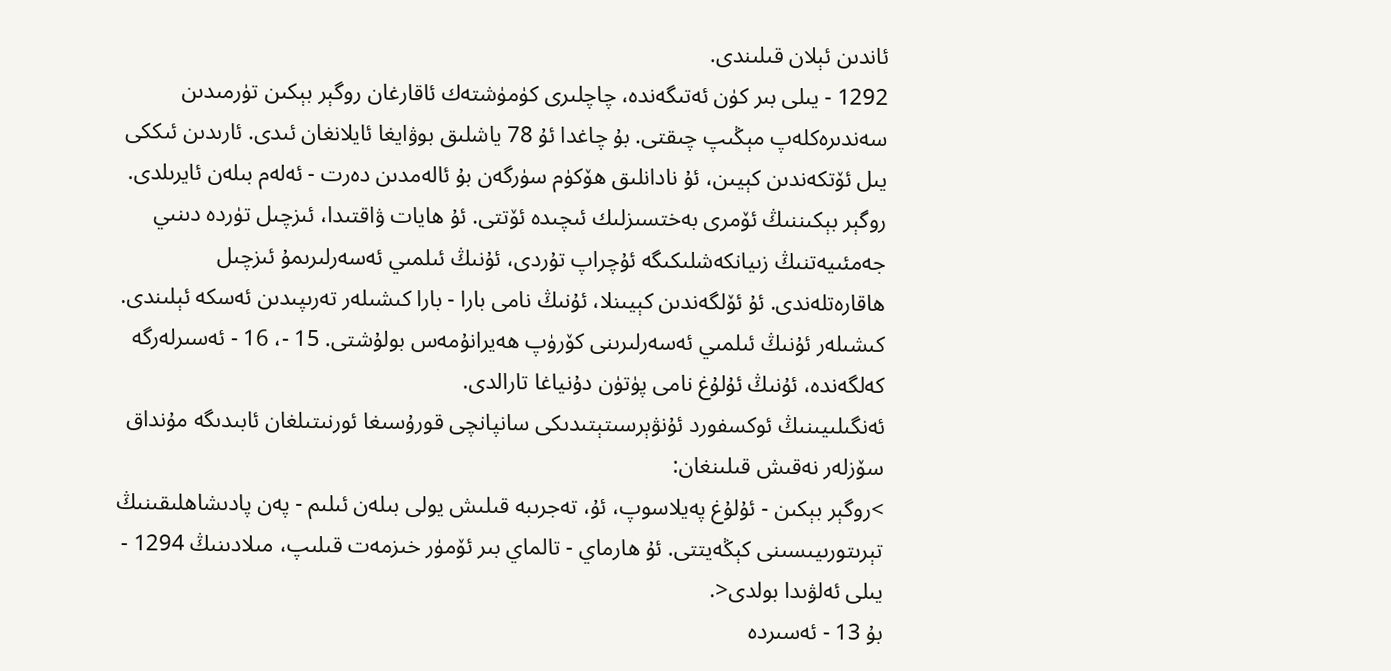ئاندىن ئېلان قىلىندى.
1292 - يىلى بىر كۈن ئەتىگەندە، چاچلىرى كۈمۈشتەك ئاقارغان روگېر بېكىن تۈرمىدىن سەندىرەكلەپ مېڭىپ چىقتى. بۇ چاغدا ئۇ 78 ياشلىق بوۋايغا ئايلانغان ئىدى. ئارىدىن ئىككى يىل ئۆتكەندىن كېيىن، ئۇ نادانلىق ھۆكۈم سۈرگەن بۇ ئالەمدىن دەرت - ئەلەم بىلەن ئايرىلدى.
روگېر بېكىننىڭ ئۆمرى بەختسىزلىك ئىچىدە ئۆتتى. ئۇ ھايات ۋاقتىدا، ئىزچىل تۈردە دىنىي جەمئىيەتنىڭ زىيانكەشلىكىگە ئۇچراپ تۇردى، ئۇنىڭ ئىلمىي ئەسەرلىرىمۇ ئىزچىل ھاقارەتلەندى. ئۇ ئۆلگەندىن كېيىنلا، ئۇنىڭ نامى بارا - بارا كىشىلەر تەرىپىدىن ئەسكە ئېلىندى. كىشىلەر ئۇنىڭ ئىلمىي ئەسەرلىرىنى كۆرۈپ ھەيرانۇمەس بولۇشتى. 15 -، 16 - ئەسىرلەرگە كەلگەندە، ئۇنىڭ ئۇلۇغ نامى پۈتۈن دۇنياغا تارالدى.
ئەنگىلىيىنىڭ ئوكسفورد ئۇنۋېرسىتېتىدىكى سانپانچى قورۇسىغا ئورنىتىلغان ئابىدىگە مۇنداق سۆزلەر نەقىش قىلىنغان:
>روگېر بېكىن - ئۇلۇغ پەيلاسوپ، ئۇ، تەجرىبە قىلىش يولى بىلەن ئىلىم - پەن پادىشاھلىقىنىڭ تېرىتورىيىسىنى كېڭەيتتى. ئۇ ھارماي - تالماي بىر ئۆمۈر خىزمەت قىلىپ، مىلادىنىڭ 1294 - يىلى ئەلۋىدا بولدى<.
بۇ 13 - ئەسىردە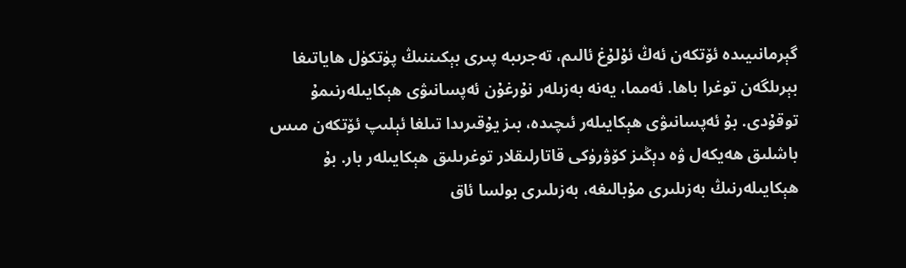گېرمانىيىدە ئۆتكەن ئەڭ ئۇلۇغ ئالىم، تەجرىبە پىرى بېكىننىڭ پۈتكۈل ھاياتىغا بېرىلگەن توغرا باھا. ئەمما، يەنە بەزىلەر نۇرغۇن ئەپسانىۋى ھېكايىلەرنىمۇ توقۇدى. بۇ ئەپسانىۋى ھېكايىلەر ئىچىدە، بىز يۇقىرىدا تىلغا ئېلىپ ئۆتكەن مىس باشلىق ھەيكەل ۋە دېڭىز كۆۋرۈكى قاتارلىقلار توغرىلىق ھېكايىلەر بار. بۇ ھېكايىلەرنىڭ بەزىلىرى مۇبالىغە، بەزىلىرى بولسا ئاق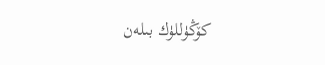كۆڭۈللۈك بىلەن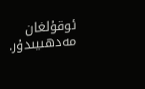ئوقۇلغان مەدھىيىدۇر.